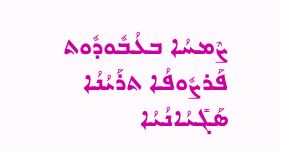ܨܶܡܚܳܐ ܒܥܳܒܽܘܕܽܘܬ ܦܰܪܨܽܘܦܳܐ ܬܪܰܝܳܢܳܐ ܣܰܓܺܝܳܐܢܳܝܳܐ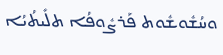ܘܚܳܫܽܘܫܽܘܬ ܦܰܪܨܽܘܦܳܐ ܬܠܺܝܬܳܝܳܐ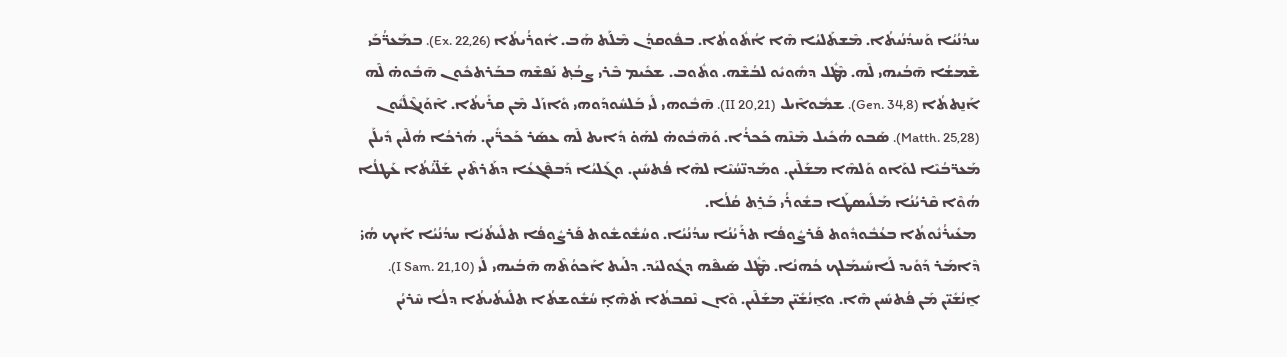ܚܕܳܢܳܝܳܐ ܘܰܚܕܳܢܳܝܬܳܐ. ܡܶܫܬܰܠܝܳܐ ܗܶܐ ܐܳܬܽܘܬܳܐ. ܒܦܽܘܩܕܳܢ ܡܶܠܰܬ ܗܰܒ. ܐܽܘܪܳܝܬܳܐ (Ex. 22,26). ܒܡܰܥܪ̈ܳܒܰܝ ܫܶܡܫܳܐ ܗ̄ܒܳܝܗܝ ܠܶܗ. ܡܶܛܽܠ ܕܗܽܘܝܽܘ ܠܒܳܫܶܗ. ܘܬܽܘܒ. ܫܟܺܝܡ ܒܶܪܝ ܨܒܳܬ݂ ܢܰܦܫܶܗ ܒܒܰܪܬܟܽܘܢ ܗ̄ܒܽܘܗ̇ ܠܶܗ ܐܰܢ̱ܬܬܳܐ (Gen. 34,8). ܫܡܽܘܐܶܝܠ (II 20,21). ܗ̄ܒܽܘܗܝ ܠܺܝ ܒܰܠܚܽܘܕܰܘܗܝ ܘܺܐܙܰܠ ܡܶܢ ܩܪܺܝܬܳܐ. ܐܶܘܰܢܓܶܠܺܝܽܘܢ (Matth. 25,28). ܣܰܒܘ ܗܳܟܺܝܠ ܡܶܢܶܗ ܟܰܟܪܳܐ. ܘܰܗ̄ܒܽܘܗ̇ ܠܗܰܘ̇ ܕܺܐܝܬ ܠܶܗ ܥܣܰܪ ܟܰܟܪ̈ܺܝܢ. ܗܳܪܟܳܐ ܗܳܠܶܝܢ ܕܺܝܠܰܢ ܡܰܥܪ̈ܒܳܝܶܐ ܠܘܰܐܘ ܘܰܠܗܶܐ ܡܫܰܠܶܝܢ. ܘܡܰܕܢ̈ܚܳܝܶܐ ܠܗܶܐ ܦܳܬܚܺܝܢ. ܘܓܰܠܝܳܐ ܕܰܒܦܶܓܥܳܐ ܕܬܰܪܬܶܝܢ ܫܰܠ̈ܝܳܬܳܐ ܥܰܛܠܳܐ ܗܳܘܶܐ ܩܶܪܝܳܢܳܐ ܡܰܠܺܝܣܛܰܐ ܒܫܽܘܪܳܝ ܒܰܪ̱ܬ ܩܳܠܳܐ.
 ܡܥܺܝܪܳܢܽܘܬܳܐ ܒܥܳܒܽܘܕܽܘܬ ܦܰܪܨܽܘܦܳܐ ܬܪܰܝܳܢܳܐ ܚܕܳܢܳܝܳܐ. ܘܚܳܫܽܘܫܽܘܬ ܦܰܪܨܽܘܦܳܐ ܬܠܺܝܬܳܝܳܐ ܚܕܳܢܳܝܳܐ ܐܰܝܟ ܗܳܝ̇ ܕܶܐܡܰܪ ܕܰܘܺܝܕ ܠܰܐܚܺܝܡܰܠܟ ܟܳܗܢܳܐ. ܡܶܛܽܠ ܣܰܝܦܶܗ ܕܓܽܘܠܝܰܕ. ܕܠܰܝܬ ܐܰܟܘܳܬܶܗ ܗ̄ܒܳܝܗܝ ܠܺܝ (I Sam. 21,10). ܐ̱ܢܳܫܺܝ̈ܢ ܡܰܢ ܦܳܬܚܺܝܢ ܗܶܐ. ܘܐ̱ܢܳܫܺܝ̈ܢ ܡܫܰܠܶܝܢ. ܘܶܐܢ ܢܶܩܒܬܳܐ ܬ̇ܗܶܐ̣ ܚܳܫܽܘܫܬܳܐ ܬܠܺܝܬܳܝܬܳܐ ܕܠܳܐ ܚܶܪܝܳܢ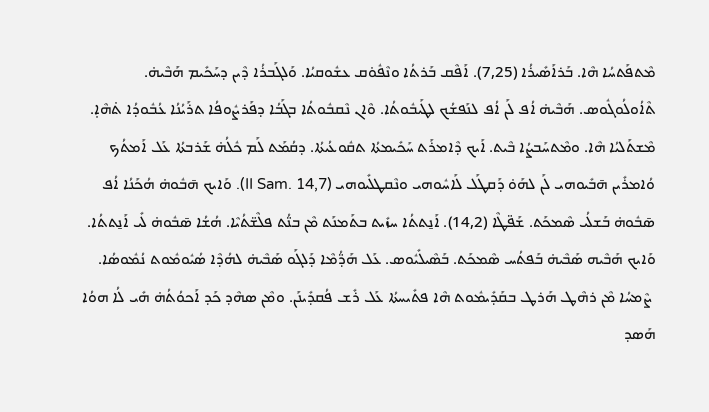ܡܶܬܦܰܬܚܳܐ ܗܶܐ. ܒܰܪܐܰܣܺܝܪܳܐ (7,25). ܐܰܦܶܩ ܒܰܪܬܳܐ ܘܢܶܦܽܘ̇ܩ ܥܫܽܘܩܝܳܐ. ܘܰܠܓܰܒܪܳܐ ܕܶܝܢ ܕܚܰܟܺܝܡ ܗܰܒܶܝܗ̇. ܬܶܐܳܘܠܳܘܓܽܘܣ. ܗܰܒܶܝܗ̇ ܐܳܦ ܠܰܢ ܐܳܦ ܠܢܰܦܫܳܟ ܠܛܰܝܒܽܘܬܳܐ. ܘܶܐܢ ܢܶܩܒܽܘܬܳܐ ܒܓܰܒܳܐ ܕܦܰܪܨܽܘܦܳܐ ܬܪܰܝܳܢܳܐ ܥܳܒܽܘܕܳܐ ܬ̇ܗܶܐ̣. ܡܶܫܬܰܠܝܳܐ ܗܶܐ. ܘܡܶܬܚܰܒܨܳܐ ܒܶܝܬ. ܐܰܝܟ ܕܶܐܡܪܰܬ ܚܰܟܺܝܡܬܳܐ ܬܩܽܘܥܳܝܬܳܐ. ܕܩܳܡܰܬ ܠܰܡ ܟܽܠܳܗ̇ ܫܰܪܒܬܳܐ ܥܰܠ ܐܰܡܬܳܟ ܘܳܐܡܪܺܝܢ ܗ̄ܒܺܝܘܗܝ ܠܰܢ ܠܗܰܘ̇ ܕܰܩܛܰܠ ܠܰܐܚܽܘܗܝ ܘܢܶܩܛܠܺܝܘܗܝ (II Sam. 14,7). ܘܰܐܝܟ ܗ̄ܒܽܘܗ̇ ܗܳܟܰܢܳܐ ܐܳܦ ܣ̄ܒܽܘܗ̇ ܒܰܫܠܳܝ ܣܶܡܟܰܬ. ܫܰܦ̈ܛܶܐ (14,2). ܐܰܢ̱ܬܬܳܐ ܚܙܺܝܬ ܒܬܰܡܢܰܬ ܡܶܢ ܒܢ̈ܳܬ ܦܠܶܫ̈ܬܳܝܶܐ. ܗܳܫܳܐ ܣ̄ܒܽܘܗ̇ ܠܺܝ ܐܰܢ̱ܬܬܳܐ. ܘܰܐܝܟ ܗܰܒܶܝܗ ܣܰܒܶܝܗ̇ ܒܰܦܬܳܚ ܣܶܡܟܰܬ. ܒܰܣܶܝܠܺܝܽܘܣ. ܥܰܠ ܗܰܕ̈ܳܡܶܐ ܕܰܠܓܰܘ ܣܰܒܶܝܗ̇ ܠܗܳܕܶܐ ܣܳܝܽܘܡܽܘܬ ܢܳܡܽܘܣܳܐ.
 ܨܶܡܚܳܐ ܡܶܢ ܪܗܶܛ ܗܰܪܛ ܒܩܰܕܺܝܡܽܘܬ ܗܶܐ ܦܬܺܝܚܬܳܐ ܥܰܠ ܪܺܫ ܦܳܩܕܺܝܢܰܢ. ܘܡܶܢ ܣܗܶܕ ܟܰܕ ܐܰܟܘܳܬܳܗ̇ ܗܺܝ ܠܳܐ ܗܘܳܐ ܗܰܣܕ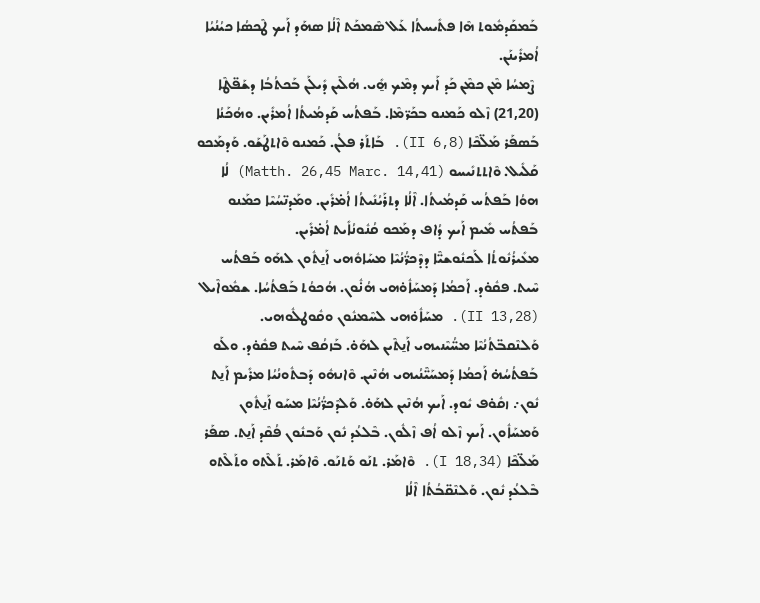ܒܰܡܩܰܕܡܽܘܬ ܗܶܐ ܦܬܺܝܚܬܳܐ ܥܰܠ ܣܶܡܟܰܬ ܐܶܠܳܐ ܣܗܰܕ ܐܰܝܟ ܛܶܟܣܳܐ ܟܝܳܢܳܝܳܐ ܐܳܡܪܺܝܢܰܢ.
 ܨܶܡܚܳܐ ܡܶܢ ܟܡܶܢ ܟܰܕ ܐܰܝܟ ܕܡܶܟ ܗ̱ܺܝ. ܗܳܠܶܝܢ ܕܺܝܠܰܢ ܒܰܟܬܳܒܳܐ ܕܫܰܦ̈ܛܶܐ (21,20) ܙܶܠܘ ܟܰܡܢܘ ܒܟܰܪ̈ܡܶܐ. ܒܰܦܬܳܚ ܩܰܕܡܳܝܬܳܐ ܐܳܡܪܺܝܢ. ܘܗܳܟܰܢܳܐ ܒܰܣܦܰܪ ܡܰܠ̈ܟܶܐ (II 6,8). ܒܰܐܬܰܪ ܦܠܳܢ. ܟܰܡܢܘ ܘܶܐܬܛܰܫܰܘ. ܘܰܕܡܰܟܘ ܩܰܠܺܝܠ. ܘܶܐܬܬܢܺܝܚܘ (Matth. 26,45 Marc. 14,41) ܠܳܐ ܗܘܳܐ ܒܰܦܬܳܚ ܩܰܕܡܳܝܬܳܐ. ܐܶܠܳܐ ܕܬܪܰܝܳܢܺܝܬܳܐ ܐܳܡ̇ܪܺܝܢ. ܘܡܰܕܢ̈ܚܳܝܶܐ ܟܡܰܢܘ ܒܰܦܬܳܚ ܡܺܝܡ ܐܰܝܟ ܕܳܐܦ ܕܡܰܟܘ ܩܳܢܽܘܢܳܐܺܝܬ ܐܳܡ̇ܪܺܝܢ.
ܡܥܺܝܪܳܢܽܘܬܳܐ ܠܰܟܢܽܘܫܝ̈ܶܐ ܕܕܶܟܪ̈ܳܢܳܝܶܐ ܡܚܰܐܘܽܗܝ ܐܰܢ̱ܬܽܘܢ ܠܗܰܘ ܒܰܦܬܳܚ ܚܶܝܬ. ܦܩܽܘ̇ܕ. ܐܰܟܡܳܐ ܕܰܡܚܰܐܽܘ̇ܗܝ ܗܳܢ̇ܽܘܢ. ܗܳܟܘܳܬ ܒܰܦܬܳܚܳܐ. ܫܡܽܘܐܶܝܠ (II 13,28). ܡܚܰܐܽܘ̇ܗܝ ܠܚܶܡܢܽܘܢ ܘܩܽܘܛܠܽܘܗܝ. ܘܰܠܢܶܩܒ̈ܬܳܢܳܝܶܐ ܡܚ̈ܳܝܶܢܝܗܝ ܐܰܢ̱ܬܶܝܢ ܠܗܰܘ̇. ܒܰܙܩܳܦ ܚܶܝܬ ܦܩܽܘ̇ܕ. ܘܠܰܘ ܒܰܦܬܳܚܳܗ̇ ܐܰܟܡܳܐ ܕܰܡܚܰܝ̈ܶܢܳܝܗܝ ܗܳܢܶܝܢ. ܘܶܐܢܗܽܘ ܕܰܒܬܽܘܢܳܝܳܐ ܡܪܺܝܡ ܐܰܢ̱ܬ ܢܽܘܢ܇ ܙܩܽܘ̇ܦ ܝܽܘܕ. ܐܰܝܟ ܗܳܢܶܝܢ ܠܗܰܘ̇. ܘܰܠܕܶܟܪ̈ܳܢܳܝܶܐ ܡܚܰܘ ܐܰܢ̱ܬܽܘܢ ܘܰܡܚܰܐܽܘܢ. ܐܰܝܟ ܙܶܠܘ ܐܳܦ ܙܶܠܽܘܢ. ܒܶܠܥܳܕ ܢܽܘܢ ܘܰܒܢܽܘܢ ܦܳܩܶܕ ܐܰܢ̱ܬ. ܣܦܰܪ ܡܰܠ̈ܟܶܐ (I 18,34). ܘܶܐܡܰܪ. ܬܢܰܘ ܘܰܬܢܰܘ. ܘܶܐܡܰܪ. ܬܰܠܶܬܘ ܘܬܰܠܶܬܘ ܒܶܠܥܳܕ ܢܽܘܢ. ܘܰܠܢܶܩ̈ܒܳܬܳܐ ܐܶܠܳܐ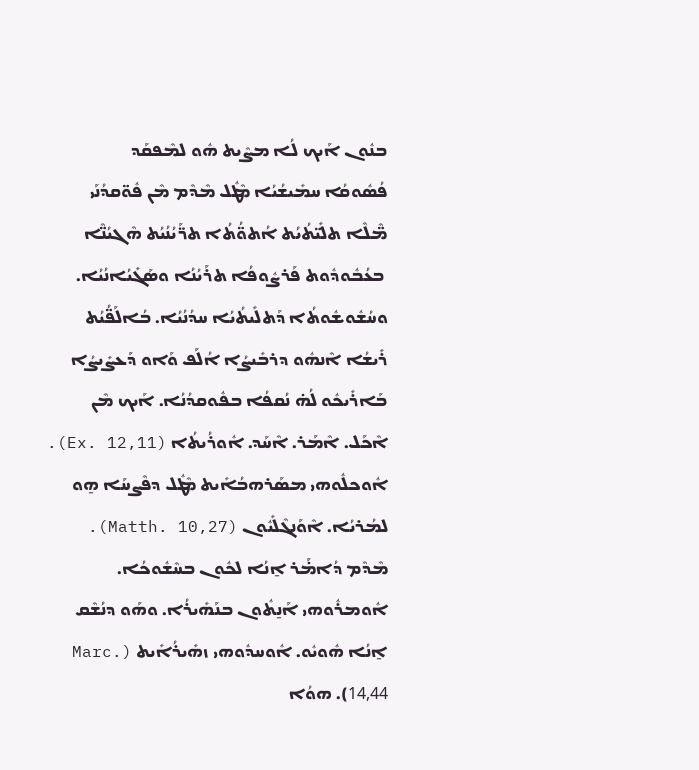ܒܢܽܘܢ ܐܰܝܟ ܠܳܐ ܡܨܶܝܬ ܗܽܘ ܠܡܶܦܩܰܕ
ܦܳܣܽܘܩܳܐ ܚܡܺܝܫܳܝܳܐ ܡܶܛܽܠ ܡܶܕܶܡ ܡܶܢ ܦܽܘ̈ܩܕܳܢܰܝ ܡ̈ܶܠܶܐ ܬܠܺܝ̈ܬܳܝܳܬ ܐܳܬܘ̈ܳܬܳܐ ܬܪ̈ܰܝܳܢܳܝܳܬ ܗܶܓܝܳܢ̈ܶܐ
 ܒܥܳܒܽܘܕܽܘܬ ܦܰܪܨܽܘܦܳܐ ܬܪܰܝܳܢܳܐ ܘܣܰܓܺܝܳܐܢܳܝܳܐ. ܘܚܳܫܽܘܫܽܘܬܳܐ ܕܰܬܠܺܝܬܳܝܳܐ ܚܕܳܢܳܝܳܐ. ܒܳܐܠܰܦ̈ܳܝܳܬ ܪܺܝܫܳܐ ܐܶܢܗܽܘ ܕܪܒܺܝܨܳܐ ܐܳܠܰܦ ܘܰܐܘ ܕܰܥܨܺܝܨܳܐ ܒܰܐܪܺܝܟܽܘ ܠܳܗ̇ ܢܳܩܦܳܐ ܒܦܽܘܩܕܳܢܳܐ. ܐܰܝܟ ܡܶܢ ܐܶܟܰܠ. ܐܶܡܰܪ. ܐܶܚܰܕ. ܐܽܘܪܳܝܬܳܐ (Ex. 12,11). ܐܽܘܟܠܽܘܗܝ ܡܣܰܪܗܒܳܐܺܝܬ ܡܶܛܽܠ ܕܦܶܨܚܰܐ ܗ̱ܘ ܠܡܳܪܝܳܐ. ܐܶܘܰܢܓܶܠܺܝܽܘܢ (Matth. 10,27). ܡܶܕܶܡ ܕܳܐܡ̇ܰܪ ܐ̱ܢܳܐ ܠܟܽܘܢ ܒܚܶܫܽܘܟܳܐ. ܐܽܘܡܪܽܘܗܝ ܐܰܢ̱ܬܽܘܢ ܒܢܰܗܺܝܪܳܐ. ܘܗܰܘ ܕܢܳܫܶܩ ܐ̱ܢܳܐ ܗܽܘܝܽܘ. ܐܽܘܚܕܽܘܗܝ ܙܗܺܝܪܳܐܺܝܬ (Marc. 14,44). ܗܘܳܐ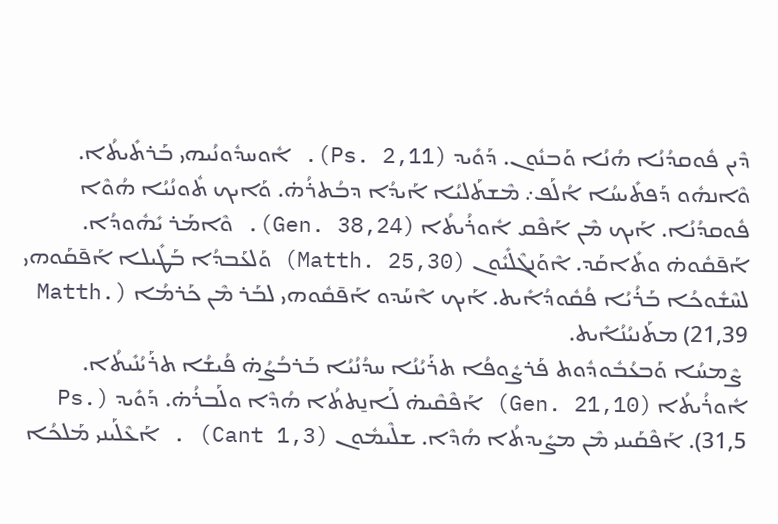ܕܶܝܢ ܦܽܘܩܕܳܢܳܐ ܗܳܢܳܐ ܘܰܒܢܽܘܢ. ܕܰܘܺܝܕ (Ps. 2,11). ܐܽܘܚܕܽܘܢܳܝܗܝ ܒܰܪܬܺܝܬܳܐ. ܘܶܐܢܗܽܘ ܕܰܦܬܺܝܚܳܐ ܐܳܠܰܦ܇ ܡܶܫܬܰܠܝܳܐ ܐܰܝܕܳܐ ܕܒܳܬܪܳܗ̇. ܘܰܐܝܟ ܬܽܘܢܳܝܳܐ ܗܳܘܶܐ ܦܽܘܩܕܳܢܳܐ. ܐܰܝܟ ܡܶܢ ܐܰܦܶܩ ܐܽܘܪܳܝܬܳܐ (Gen. 38,24). ܘܶܐܡܰܪ ܝܺܗܽܘܕܳܐ. ܐܰܦ̄ܩܽܘܗ̇ ܘܬܺܐܩܰܕ. ܐܶܘܰܢܓܶܠܺܝܽܘܢ (Matth. 25,30) ܘܰܠܥܰܒܕܳܐ ܒܰܛܺܝܠܐ ܐܰܦ̄ܩܰܘܗܝ ܠܚܶܫܽܘܟܳܐ ܒܰܪܳܝܳܐ ܦܳܩܽܘܕܳܐܺܝܬ. ܐܰܝܟ ܐܶܚܰܕܘ ܐܰܦ̄ܩܽܘܗܝ ܠܒܰܪ ܡܶܢ ܟܰܪܡܳܐ (Matth. 21,39) ܡܬܰܢܝܳܢܳܐܺܝܬ.
 ܨܶܡܚܳܐ ܘܰܒܥܳܒܽܘܕܽܘܬ ܦܰܪܨܽܘܦܳܐ ܬܪܰܝܳܢܳܐ ܚܕܳܢܳܝܳܐ ܒܰܪܒܳܨܳܗ̇ ܦܳܝܫܳܐ ܬܪܰܝܳܢܺܝܬܳܐ. ܐܽܘܪܳܝܬܳܐ (Gen. 21,10) ܐܰܦܶܩܶܝܗ̇ ܠܰܐܢ̱ܬܬܳܐ ܗܳܕܶܐ ܘܠܰܒܪܳܗ̇. ܕܰܘܺܝܕ (Ps. 31,5). ܐܰܦܶܩܰܝܢܝ ܡܶܢ ܡܨܺܝܕܬܳܐ ܗܳܕܶܐ. ܫܠܶܝܡܽܘܢ (Cant 1,3) . ܐܰܥܶܠܰܝܢܝ ܡܰܠܟܳܐ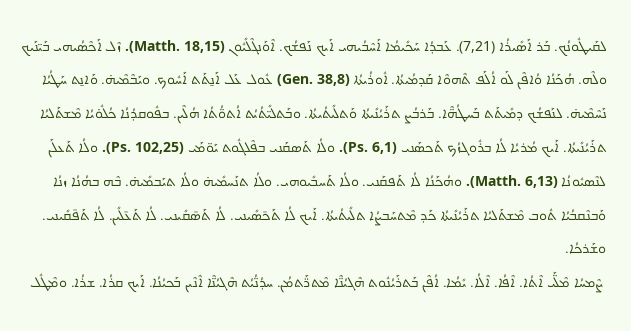ܠܩܰܝܛܽܘܢܳܟ. ܒܰܪ ܐܰܣܺܝܪܳܐ (7,21). ܥܰܒܕܳܐ ܚܰܟܺܝܡܳܐ ܐܰܚܶܒܳܝܗܝ ܐܰܝܟ ܢܰܦܫܳܟ. ܐܶܘܰܢܓܶܠܺܝܽܘܢ (Matth. 18,15). ܙܶܠ ܐܰܟܶܣܳܝܗܝ ܒܰܝ̈ܢܰܝܟ ܘܠܶܗ. ܗܳܟܰܢܳܐ ܘܳܐܦܶܢ ܠܰܘ ܐܳܠܰܦ ܬܶܗܘܶܐ ܩܰܕܡܳܝܬܳܐ. ܐܽܘܪܳܝܬܳܐ (Gen. 38,8) ܥܽܘܠ ܥܰܠ ܐܰܢ̱ܬܰܬ ܐܰܚܽܘܟ. ܘܝܰܒܶܡܶܝܗ̇. ܘܰܐܢ̱ܬ ܚܰܛܳܝܳܐ ܢܰܚܶܡܶܝܗ̇. ܠܢܰܦܫܳܟ ܕܡܺܝܬܰܬ ܒܰܚܛܳܗ̈ܶܐ. ܒܰܪܒܳܨ ܬܪܰܝܳܢܺܝܬܳܐ ܘܰܬܠܺܝܬܳܝܬܳܐ. ܘܒܰܬܠܺܝ̈ܬܳܝܳܬ ܐܳܬܘ̈ܳܬܳܐ ܗܳܠܶܝܢ. ܒܦܽܘܩܕܳܢܳܐ ܟܳܠܽܘ̇ܝܳܐ ܡܶܫܬܰܠܝܳܐ ܬܪܰܝܳܢܺܝܬܳܐ. ܐܰܝܟ ܡܳܪܝܳܐ ܠܳܐ ܒܪܽܘܓܙܳܟ ܬܰܟܣܰܢܝ (Ps. 6,1). ܘܠܳܐ ܬܰܣܩܰܢܝ ܒܦܶܠܓܽܘܬ ܝܰܘ̈ܡܰܝ (Ps. 102,25). ܘܠܳܐ ܬܰܥܠܰܢ ܠܢܶܣܝܽܘܢܳܐ (Matth. 6,13). ܘܗܳܟܰܢܳܐ ܠܳܐ ܬܰܦܩܰܢܝ. ܘܠܳܐ ܬܰܚܒܺܝܘܗܝ. ܘܠܳܐ ܬܢܰܚܡܺܝܗ̇ ܘܠܳܐ ܬܝܰܒܡܺܝܗ̇. ܒܶܗ ܒܗܳܢܳܐ ܙܢܳܐ ܘܰܒܢܶܩܒܳܝܳܐ ܬܽܘܒ ܡܶܫܬܰܠܝܳܐ ܬܪܰܝܳܢܺܝܬܳܐ ܟܰܕ ܡܶܬܚܰܒܨܳܐ ܬܠܺܝܬܳܝܬܳܐ. ܐܰܝܟ ܠܳܐ ܬܰܟ̄ܣܺܝܢܝ. ܠܳܐ ܬܰܣ̄ܩܺܝܢܝ. ܠܳܐ ܬܰܥ̄ܠܺܝܢ. ܠܳܐ ܬܰܦ̄ܩܺܝܢܝ. ܘܫܰܪܟܳܐ.
 ܨܶܡܚܳܐ ܡܶܠ̈ܰܝ ܐܶܬܳܐ. ܐܶܦܳܐ. ܐܶܠܳܐ. ܝܺܡܳܐ. ܐܳܦܶܢ ܒܰܬܪܰܝܳܢܽܘܬ ܗܶܓܝܳܢ̈ܶܐ ܡܶܬܪ̈ܰܬܡܳܢ. ܚܕܳܢ̈ܳܝܳܬ ܗܶܓܝܳܢ̈ܶܐ ܐܶܢܶܝܢ ܒܰܟܝܳܢܳܐ. ܐܰܝܟ ܩܪܳܐ. ܫܪܳܐ. ܘܡܶܛܽܠ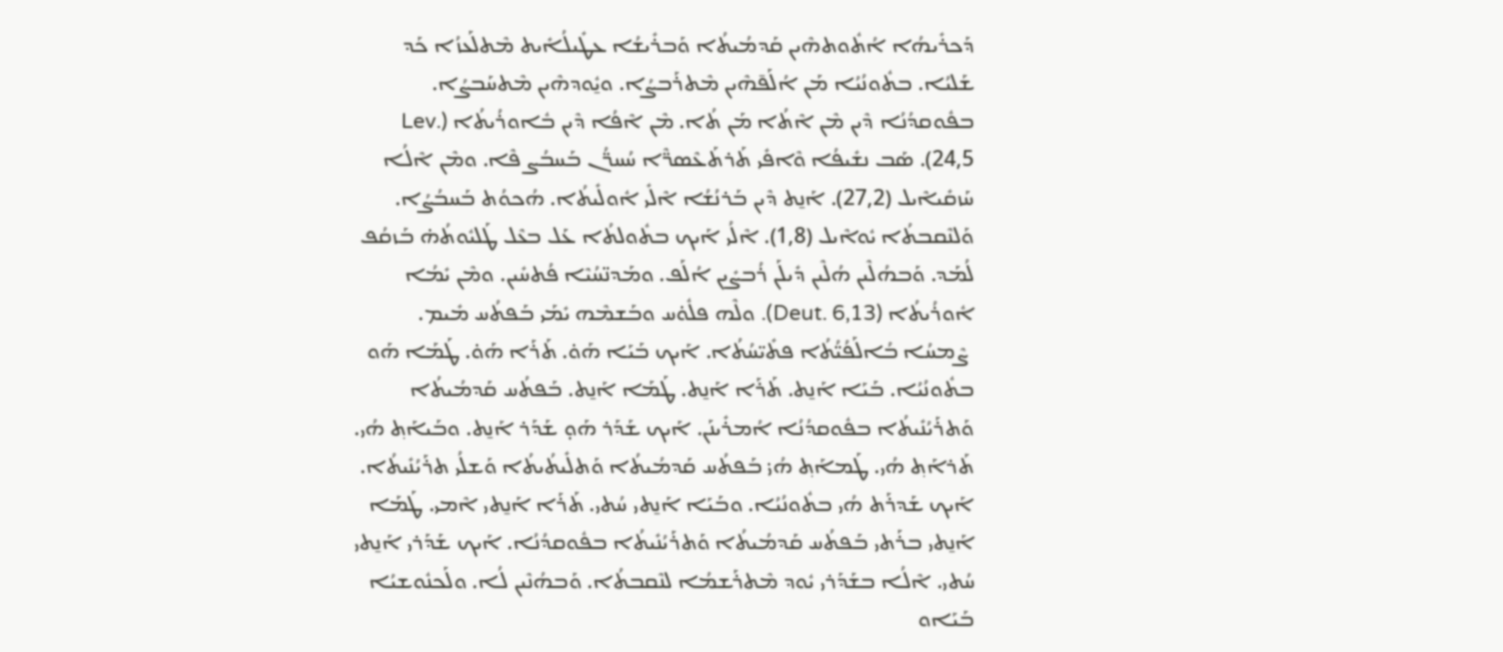ܕܰܟܪܺܝܗܳܐ ܐܳܬܽܘܬܗܶܝܢ ܩܰܕܡܳܝܬܳܐ ܘܰܒܪܺܝܫܳܐ ܥܛܺܝܠܳܐܺܝܬ ܡܶܬܠܰܥܙܳܐ ܟܰܕ ܫܰܠܝܳܐ. ܒܬܽܘܢܳܝܳܐ ܡܰܢ ܐܳܠܰܦ̄ܗܶܝܢ ܡܶܬܪܰܒܨܳܐ. ܘܝ̱ܽܘܕܗܶܝܢ ܡܶܬܚܰܒܨܳܐ. ܒܦܽܘܩܕܳܢܳܐ ܕܶܝܢ ܡܶܢ ܐܶܬܳܐ ܡܰܢ ܬܳܐ. ܡܶܢ ܐܶܦܳܐ ܕܶܝܢ ܒܽܐܘܪܳܝܬܳܐ (Lev. 24,5). ܣܰܒ ܢܫܺܝܦܳܐ ܘܶܐܦܺܝ ܬܰܪܬܰܥܶܣܪ̈ܶܐ ܚܳܚܪ̈ܳܢ ܒܰܚܒܳܨ ܦܶܐ. ܘܡܶܢ ܐܶܠܳܐ ܚܰܙܩܺܝܐܶܝܠ (27,2). ܐܰܢ̱ܬ ܕܶܝܢ ܒܰܪܢܳܫܳܐ ܐܶܠܺܝ ܐܽܘܠܺܝܬܳܐ. ܗܳܟܘܳܬ ܒܰܚܒܳܨܳܐ. ܘܰܠܢܶܩܒܬܳܐ ܝܽܘܐܶܝܠ (1,8). ܐܶܠܳܝ ܐܰܝܟ ܒܬܽܘܠܬܳܐ ܥܰܠ ܒܥܶܠ ܛܰܠܝܽܘܬܳܗ̇ ܒܰܙܩܳܦ ܠܳܡܰܕ. ܘܰܒܗܳܠܶܝܢ ܗܳܠܶܝܢ ܕܺܝܠܰܢ ܪܳܒܨܺܝܢ ܐܳܠܰܦ. ܘܡܰܕܢ̈ܚܳܝܶܐ ܦܳܬܚܺܝܢ. ܘܡܶܢ ܝܺܡܳܐ ܐܽܘܪܳܝܬܳܐ (Deut. 6,13). ܘܠܶܗ ܦܠܽܘ̇ܚ ܘܒܰܫܡܶܗ ܝܺܡܰܝ ܒܰܦܬܳܚ ܡܺܝܡ.
 ܨܶܡܚܳܐ ܒܳܐܠܰܦܳܝ̈ܳܬܳܐ ܦܬܺܝ̈ܚܳܬܳܐ. ܐܰܝܟ ܒܰܝܰܐ ܗܰܘ̇. ܬܰܪܰܐ ܗܰܘ̇. ܛܰܡܰܐ ܗܰܘ ܒܬܽܘܢܳܝܳܐ. ܒܰܝܰܐ ܐܰܢ̱ܬ. ܬܰܪܰܐ ܐܰܢ̱ܬ. ܛܰܡܰܐ ܐܰܢ̱ܬ. ܒܰܦܬܳܚ ܩܰܕܡܳܝܬܳܐ ܘܰܬܪܰܝܳܢܺܝܬܳܐ ܒܦܽܘܩܕܳܢܳܐ ܐܳܡܪܺܝܢܰܢ. ܐܰܝܟ ܫܰܕܰܪ ܗܰܘ̣ ܫܰܕܰܪ ܐܰܢ̱ܬ. ܘܒܰܝܐܰܬ݂ ܗܳܝ. ܬܰܪܐܰܬ݂ ܗܳܝ. ܛܰܡܐܰܬ݂ ܗܳܝ̇ ܒܰܦܬܳܚ ܩܰܕܡܳܝܬܳܐ ܘܰܬܠܺܝܬܳܝܬܳܐ ܘܰܫܠܳܝ ܬܪܰܝܳܢܺܝܬܳܐ. ܐܰܝܟ ܫܰܕܪܰܬ ܗܳܝ ܒܬܽܘܢܳܝܳܐ. ܘܒܰܝܰܐ ܐܰܢ̱ܬܝ ܚܳܬܝ. ܬܰܪܰܐ ܐܰܢ̱ܬܝ ܐܶܡܝ. ܛܰܡܰܐ ܐܰܢ̱ܬܝ ܒܪܰܬܝ ܒܰܦܬܳܚ ܩܰܕܡܳܝܬܳܐ ܘܰܬܪܰܝܳܢܺܝܬܳܐ ܒܦܽܘܩܕܳܢܳܐ. ܐܰܝܟ ܫܰܕܰܪܝ ܐܰܢ̱ܬܝ ܚܳܬܝ. ܐܶܠܳܐ ܒܫܰܕܰܪܝ ܝܽܘܕ ܡܶܬܪܰܫܡܳܐ ܠܢܶܩܒܬܳܐ. ܘܰܒܗܳܢܶܝܢ ܠܳܐ. ܘܠܰܟܢܽܘܫܝܳܐ ܒܰܝܰܐܘ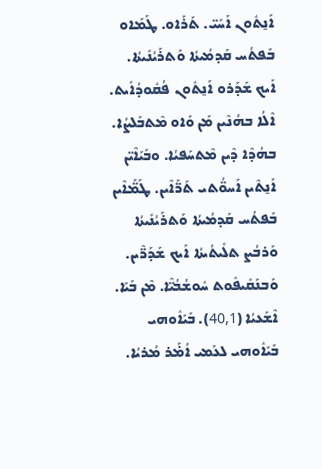ܐܰܢ̱ܬܽܘܢ ܐܰܚܰܝ̈. ܬܰܪܰܐܘ. ܛܰܡܰܐܘ ܒܰܦܬܳܚ ܩܰܕܡܳܝܬܳܐ ܘܰܬܪܰܝܳܢܺܝܬܳܐ. ܐܰܝܟ ܫܰܕܰܪܘ ܐܰܢ̱ܬܽܘܢ ܦܳܩܽܘܕܳܐܺܝܬ. ܐܶܠܳܐ ܒܗܳܢܶܝܢ ܡܰܢ ܘܰܐܘ ܡܶܬܒܰܠܨܳܐ. ܒܗܳܕܶܐ ܕܶܝܢ ܡܶܬܚܰܦܝܳܐ. ܘܒܰܝܰܐܶܝ̈ܢ ܐܰܢ̱ܬܶܝܢ ܐܰܚܘ̈ܳܬܝ ܬܰܪ̈ܰܐܶܝܢ. ܛܰܡ̈ܰܐܶܝܢ ܒܰܦܬܳܚ ܩܰܕܡܳܝܬܳܐ ܘܰܬܪܰܝܳܢܺܝܬܳܐ ܘܰܪܒܳܨ ܬܠܺܝܬܳܝܬܳܐ ܐܰܝܟ ܫܰܕܰܪ̈ܶܝܢ. ܘܰܒܢܰܩܺܝܦܽܘܬ ܚܽܘܫܳܒܳܝ̈ܶܐ. ܡܶܢ ܒܰܝܰܐ. ܐܶܫܰܥܝܳܐ (40,1). ܒܰܝܰܐܽܘܗܝ ܒܰܝܰܐܽܘܗܝ ܠܥܰܡܝ ܐܳܡ̇ܰܪ ܡܳܪܝܳܐ.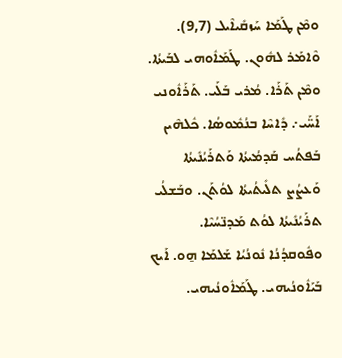ܘܡܶܢ ܛܰܡܰܐ ܚܰܙܩܺܝܐܶܝܠ (9,7). ܘܶܐܡܰܪ ܠܗܽܘܢ. ܛܰܡܰܐܽܘܗܝ ܠܒܰܝܬܳܐ. ܘܡܶܢ ܬܰܪܰܐ. ܡܳܪܝ ܒܰܠܰܝ. ܬܰܪܰܐܽܘܢܝ ܐܰܚ̈ܰܝ܇ ܕܺܐܚܶܐ ܒܢܳܡܽܘܣܳܐ. ܟܽܠܗܶܝܢ ܒܰܦܬܳܚ ܩܰܕܡܳܝܬܳܐ ܘܰܬܪܰܝܳܢܺܝܬܳܐ ܘܰܥܨܳܨ ܬܠܺܝܬܳܝܬܳܐ ܠܘܳܬܰܢ. ܘܒܰܫܠܳܝ ܬܪܰܝܳܢܺܝܬܳܐ ܠܘܳܬ ܡܰܕܢ̈ܚܳܝܶܐ. ܘܦܽܘܩܕܳܢܳܐ ܢܽܘܢܳܝܳܐ ܫܰܠܡܰܐ ܗ̱ܘ. ܐܰܝܟ ܒܰܝܰܐܽܘܢܳܝܗܝ. ܛܰܡܰܐܽܘܢܳܝܗܝ.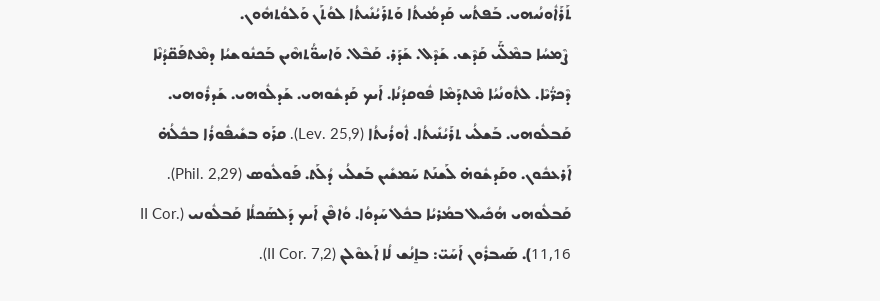ܬܰܪܰܐܽܘܢܳܝܗܝ. ܒܰܦܬܳܚ ܩܰܕܡܳܝܬܳܐ ܘܰܬܪܰܝܳܢܺܝܬܳܐ ܠܘܳܬܰܢ ܘܰܠܘܳܬܗܽܘܢ.
 ܨܶܡܚܳܐ ܒܡܶܠ̈ܰܝ ܩܰܕܶܫ. ܫܰܕܶܠ. ܫܰܕܰܪ. ܩܰܒܶܠ. ܘܰܐܚܘ̈ܳܬܗܶܝܢ ܒܰܟܢܽܘܫܝܳܐ ܕܡܶܬܦܰܩ̈ܕܳܢܶܐ ܕܶܟܪ̈ܳܝܶܐ. ܠܬܽܘܢܳܝܳܐ ܡܶܬܕܰܡܶܐ ܦܽܘܩܕܳܢܳܐ. ܐܰܝܟ ܩܰܕܫܽܘܗܝ. ܫܰܕܠܽܘܗܝ. ܫܰܕܪܽܘܗܝ. ܩܰܒܠܽܘܗܝ. ܒܰܫܠܳܝ ܬܪܰܝܳܢܺܝܬܳܐ. ܐܽܘܪܳܝܬܳܐ (Lev. 25,9). ܩܪܰܘ ܒܫܺܝܦܽܘܪܳܐ ܒܟܽܠܳܗ̇ ܐܰܪܥܟܽܘܢ. ܘܩܰܕܫܽܘܗ̇ ܠܰܫܢܰܬ ܚܰܡܫܺܝܢ ܒܰܫܠܳܝ ܕܳܠܰܬ. ܦܰܘܠܽܘܣ (Phil. 2,29). ܩܰܒܠܽܘܗܝ ܗܳܟܺܝܠ ܒܡܳܪܝܳܐ ܒܟܽܠ ܚܰܕܘܳܐ. ܘܳܐܦܶܢ ܐܰܝܟ ܕܰܠܣܰܟܠܳܐ ܩܰܒܠܽܘܢܝ (II Cor. 11,16). ܣܰܝܒܪܽܘܢ ܐܰܚܰܝ̈: ܒܐ̱ܢܳܫ ܠܳܐ ܐܰܥܘܶܠܢ (II Cor. 7,2).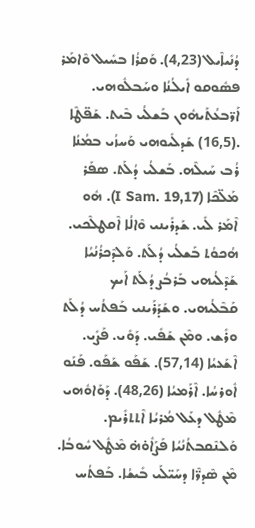ܕܳܢܺܝܐܶܝܠ (4,23). ܘܰܩܪܳܐ ܒܚܺܝܠ ܘܶܐܡܰܪ ܦܣܽܘܩܘ ܐܺܝܠܳܢܳܐ ܘܚܰܒܠܽܘܗܝ. ܐܰܪ̈ܒܥܳܬܰܝܗܽܘܢ ܒܰܫܠܳܝ ܒܶܝܬ. ܫܰܦ̈ܛܶܐ .(16,5) ܫܰܕܠܺܝܘܗܝ ܘܰܚܙܳܝ ܒܡܳܢܳܐ ܪܳܒ ܚܰܝܠܶܗ. ܒܰܫܠܳܝ ܕܳܠܰܬ. ܣܦܰܪ ܡܰܠ̈ܟܶܐ (I Sam. 19,17). ܗܽܘ ܐܶܡܰܪ ܠܺܝ. ܫܰܕܪܺܝܢܝ ܘܶܐܠܳܐ ܐܶܩܛܠܶܟܝ. ܗܳܟܘܳܬ ܒܰܫܠܳܝ ܕܳܠܰܬ. ܘܰܠܕܶܟܪܳܢܳܝܳܐ ܫܰܕܶܠܳܝܗܝ ܒܰܪܒܳܨ ܕܳܠܰܬ ܐܰܝܟ ܩܰܒܶܠܳܝܗܝ. ܘܫܰܕܰܪܰܝܢܝ ܒܰܦܬܳܚ ܕܳܠܰܬ ܘܪܺܫ. ܘܡܶܢ ܫܰܦܺܝ. ܕܰܘܺܝ. ܦܰܨܺܝ. ܐܶܫܰܥܝܳܐ (57,14). ܫܰܦܰܘ ܫܰܦܰܘ. ܦܰܢܰܘ ܐܽܘܪܚܳܐ. ܐܶܪܰܡܝܳܐ (48,26). ܕܰܘܰܐܘܽܗܝ ܡܶܛܽܠ ܕܥܰܠ ܡܳܪܝܳܐ ܐܶܬܬܪܺܝܡ. ܘܰܠܢܶܩܒܬܳܢܳܝܳܐ ܦܰܨܰܐܽܘ̇ܗ̇ ܡܶܛܽܠ ܚܽܘܒܳܐ. ܡܶܢ ܣܶܕܪ̈ܶܐ ܕܚܰܝ̈ܠܰܝ ܒܺܝܫܳܐ. ܒܰܦܬܳܚ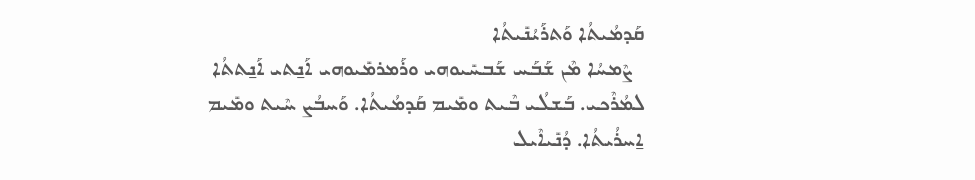ܩܰܕܡܳܝܬܳܐ ܘܰܬܪܰܝܳܢܺܝܬܳܐ
  ܨܶܡܚܳܐ ܡܶܢ ܫܰܒܰܚ ܫܰܒܚܺܝܘܗܝ ܘܪܰܡܪܡܺܝܘܗܝ ܐܰܢ̱ܬܝ ܐܰܢ̱ܬܬܳܐ ܠܡܳܪܶܟܝ. ܒܰܫܠܳܝ ܒܶܝܬ ܘܡܺܝܡ ܩܰܕܡܳܝܬܳܐ. ܘܰܚܒܳܨ ܚܶܝܬ ܘܡܺܝܡ ܐ̱ܚܪܳܝܬܳܐ. ܕܳܢܺܝܐܶܝܠ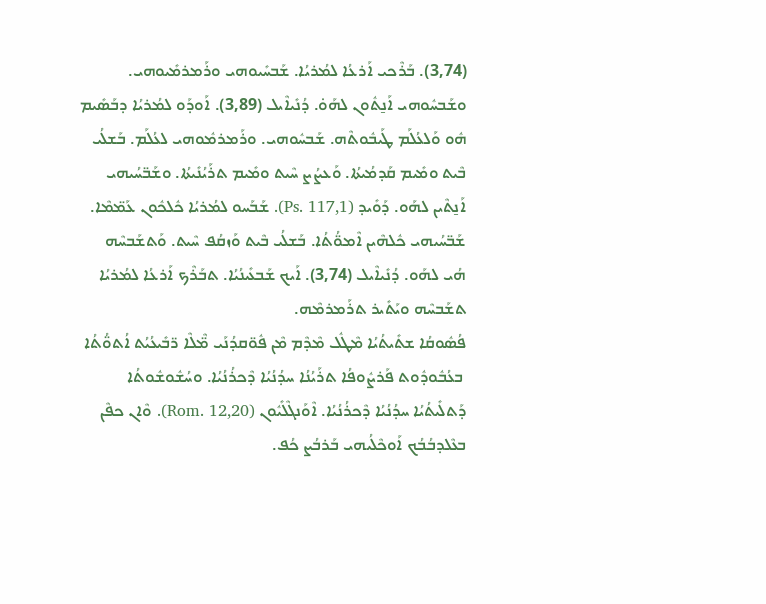(3,74). ܒܰܪܶܟܝ ܐܰܪܥܳܐ ܠܡܳܪܝܳܐ. ܫܰܒܚܺܝܘܗܝ ܘܪܰܡܪܡܺܝܘܗܝ. ܘܫܰܒܚܽܘܗܝ ܐܰܢ̱ܬܽܘܢ ܠܗܰܘ̇. ܕܳܢܺܝܐܶܝܠ (3,89). ܐܰܘܕܰܘ ܠܡܳܪܝܳܐ ܕܒܰܣܺܝܡ ܗܽܘ ܘܰܠܥܳܠܰܡ ܛܰܝܒܽܘܬܶܗ. ܫܰܒܚܽܘܗܝ. ܘܪܰܡܪܡܽܘܗܝ ܠܥܳܠܰܡ. ܒܰܫܠܳܝ ܒܶܝܬ ܘܡܺܝܡ ܩܰܕܡܳܝܬܳܐ. ܘܰܥܨܳܨ ܚܶܝܬ ܘܡܺܝܡ ܬܪܰܝܳܢܺܝܬܳܐ. ܘܫܰܒ̈ܚܳܝܗܝ ܐܰܢ̱ܬܶܝܢ ܠܗܰܘ. ܕܰܘܺܝܕ (Ps. 117,1). ܫܰܒܰܚܘ ܠܡܳܪܝܳܐ ܟܽܠܟܽܘܢ ܥܰܡ̈ܡܶܐ. ܫܰܒ̈ܚܳܝܗܝ ܟܽܠܗܶܝܢ ܐܶܡܘ̈ܳܬܳܐ. ܒܰܫܠܳܝ ܒܶܝܬ ܘܰܙܩܳܦ ܚܶܝܬ. ܘܰܬܫܰܒܚܶܗ ܗܳܝ ܠܗܰܘ. ܕܳܢܺܝܐܶܝܠ (3,74). ܐܰܝܟ ܫܰܒܥܺܝܢܳܝܳܐ. ܬܒܰܪܶܟ ܐܰܪܥܳܐ ܠܡܳܪܝܳܐ ܬܫܰܒܚܶܗ ܘܝܰܬܺܝܪ ܬܪܰܡܪܡܶܗ.
ܦܳܣܽܘܩܳܐ ܫܬܺܝܬܳܝܳܐ ܡܶܛܽܠ ܡܶܕܶܡ ܡܶܢ ܦܽܘ̈ܩܕܳܢܰܝ ܡ̈ܶܠܶܐ ܪ̈ܒܺܝܥܳܝܳܬ ܐܳܬܘ̈ܳܬܳܐ
 ܒܥܳܒܽܘܕܽܘܬ ܦܰܪܨܽܘܦܳܐ ܬܪܰܝܳܢܳܐ ܚܕܳܢܳܝܳܐ ܕܶܟܪܳܢܳܝܳܐ. ܘܚܳܫܽܘܫܽܘܬܳܐ ܕܰܬܠܺܝܬܳܝܳܐ ܚܕܳܢܳܝܳܐ ܕܶܟܪܳܢܳܝܳܐ. ܐܶܘܰܢܓܶܠܺܝܽܘܢ (Rom. 12,20). ܘܶܐܢ ܟܦܶܢ ܒܥܶܠܕܒܳܒܳܟ ܐܰܘܟܶܠܳܝܗܝ ܒܰܪܒܳܨ ܟܳܦ.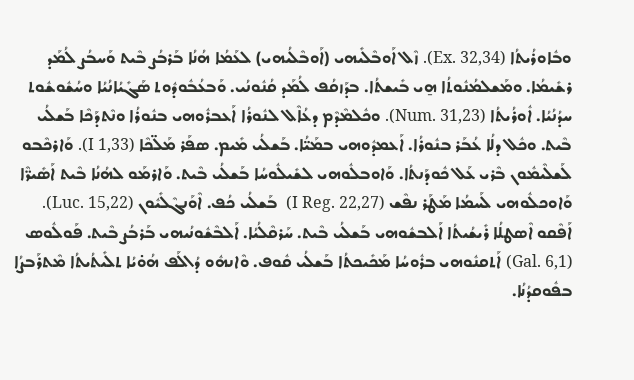ܘܒܽܐܘܪܳܝܬܳܐ (Ex. 32,34). ܙܶܠ ܐܰܘܒܶܠܺܝܗܝ (ܐܰܘܒܶܠܳܝܗܝ) ܠܥܰܡܳܐ ܗܳܢܳܐ ܒܰܪܒܳܨ ܒܶܝܬ ܘܰܚܒܳܨ ܠܳܡܰܕ ܪܫܺܝܡܳܐ. ܘܡܰܫܠܡܳܢܽܘܬܳܐ ܗ̱ܝ ܒܺܝܫܬܳܐ. ܒܕܰܙܩܳܦ ܠܳܡܰܕ ܩܳܢܽܘܢܳܝ. ܘܰܒܥܳܒܽܘܕܽܘܬ ܣܰܓܺܝܳܐܢܳܝܳܐ ܘܚܳܫܽܘܫܽܘܬ ܚܕܳܢܳܝܳܐ. ܐܽܘܪܳܝܬܳܐ (Num. 31,23). ܘܟܽܠܡܶܕܶܡ ܕܥܳܐܶܠ ܠܢܽܘܪܳܐ ܐܰܥܒܪܽܘܗܝ ܒܢܽܘܪܳܐ ܘܢܶܬܕܰܟܶܐ ܒܰܫܠܳܝ ܒܶܝܬ. ܘܟܽܠ ܕܠܳܐ ܥܳܒܰܪ ܒܢܽܘܪܳܐ. ܐܰܥܡܕܽܘܗܝ ܒܡܰܝ̈ܳܐ. ܒܰܫܠܳܝ ܡܺܝܡ. ܣܦܰܪ ܡܰܠ̈ܟܶܐ (I 1,33). ܘܰܐܪܟܶܒܘ ܠܰܫܠܶܝܡܽܘܢ ܒܶܪܝ ܥܰܠ ܟܽܘܕܰܢܬܳܐ. ܘܰܐܘܒܠܽܘܗܝ ܠܫܺܝܠܽܘܚܳܐ ܒܰܫܠܳܝ ܒܶܝܬ. ܘܰܐܪܡܰܘ ܠܗܳܢܳܐ ܒܶܝܬ ܐܰܣܺܝܪ̈ܶܐ ܘܰܐܘܟܠܽܘܗܝ ܠܰܚܡܳܐ ܡܰܛܰܪ ܢܦܶܫ (I Reg. 22,27)  ܒܰܫܠܳܝ ܟܳܦ. ܐܶܘܰܢܓܶܠܺܝܽܘܢ (Luc. 15,22). ܐܰܦܶܩܘ ܐܶܣܛܠܳܐ ܪܺܝܫܳܝܬܳܐ ܐܰܠܒܫܽܘܗܝ ܒܰܫܠܳܝ ܒܶܝܬ. ܚܰܪܩܶܠܳܝܳܐ. ܐܰܠܒܶܫܽܘܢܳܝܗܝ ܒܰܪܒܳܨ ܒܶܝܬ. ܦܰܘܠܽܘܣ (Gal. 6,1) ܐܰܬܩܢܽܘܗܝ ܒܪܽܘܚܳܐ ܡܰܟܺܝܟܬܳܐ ܒܰܫܠܳܝ ܩܽܘܦ. ܘܶܐܢܗܽܘ ܕܳܐܠܰܦ ܗܳܘ̇ܝܳܐ ܬܠܺܝܬܳܝܬܳܐ ܡܶܬܪܰܒܨܳܐ ܒܦܽܘܩܕܳܢܳܐ.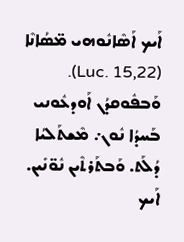ܐܰܝܟ ܐܰܣܶܐܢܽܘܗܝ ܡ̈ܣܳܐܢܶܐ (Luc. 15,22). ܘܰܒܦܽܘܩܕܳܢ ܐܰܘܕܥܽܘܢܝ ܒܰܚܕܳܐ ܢܽܘܢ܇ ܡܶܫܬܰܠܝܳܐ ܕܳܠܰܬ. ܘܰܒܬܰܪܬܶܝܢ ܢܽܘ̈ܢܺܝܢ. ܐܰܝܟ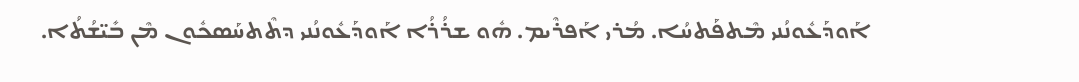ܐܰܘܕܰܥܽܘܢܳܢܝ ܡܶܬܦܰܬܚܳܐ. ܡܳܪܝ ܐܰܦܪܶܝܡ. ܗܽܘ ܫܪܳܪܳܐ ܐܰܘܕܰܥܽܘܢܳܢܝ ܕܬܶܬܚܰܣܟܽܘܢ ܡܶܢ ܒܺܝ̈ܫܳܬܳܐ.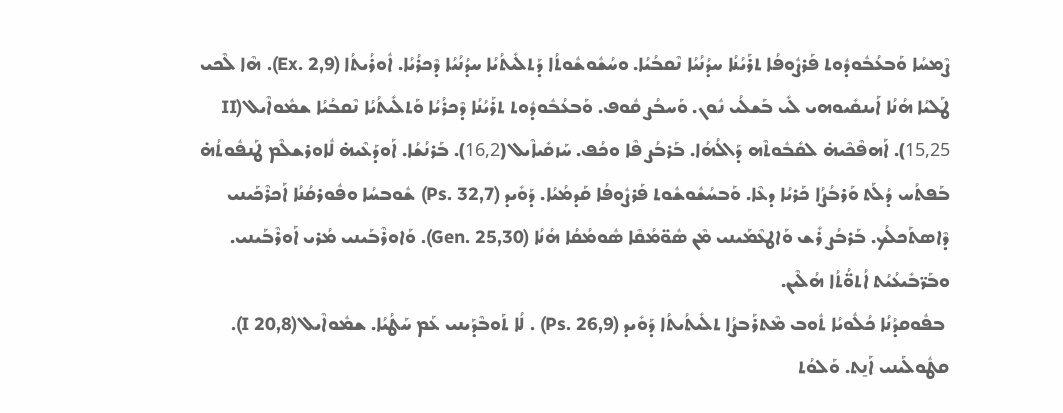ܨܶܡܚܳܐ ܘܰܒܥܳܒܽܘܕܽܘܬ ܦܰܪܨܽܘܦܳܐ ܬܪܰܝܳܢܳܐ ܚܕܳܢܳܝܳܐ ܢܶܩܒܳܝܳܐ. ܘܚܳܫܽܘܫܽܘܬܳܐ ܕܰܬܠܺܝܬܳܝܳܐ ܚܕܳܢܳܝܳܐ ܕܶܟܪܳܝܳܐ. ܐܽܘܪܳܝܬܳܐ (Ex. 2,9). ܗܶܐ ܠܶܟܝ ܛܰܠܝܳܐ ܗܳܢܳܐ ܐܰܝܢܩܺܝܘܗܝ ܠܺܝ ܒܰܫܠܳܝ ܢܽܘܢ. ܘܰܚܒܳܨ ܩܽܘܦ. ܘܰܒܥܳܒܽܘܕܽܘܬ ܬܪܰܝܳܢܳܐ ܕܶܟܪܳܝܳܐ ܘܰܬܠܺܝܬܳܝܳܐ ܢܶܩܒܳܝܳܐ ܫܡܽܘܐܶܝܠ (II 15,25). ܐܰܗܦܶܟܶܝܗ̇ ܠܩܺܒܽܘܬܶܗ ܕܰܐܠܳܗܳܐ. ܒܰܪܒܳܨ ܦܶܐ ܘܟܳܦ. ܚܰܙܩܺܝܐܶܝܠ (16,2). ܒܰܪܢܳܫܳܐ. ܐܰܘܕܰܥܶܝܗ̇ ܠܽܐܘܪܫܠܶܡ ܛܰܢܦܽܘܬܳܗ̇ ܒܰܦܬܳܚ ܕܳܠܰܬ ܘܰܪܒܳܨܳܐ ܟܰܪܝܳܐ ܕܥܶܐ. ܘܰܒܚܳܫܽܘܫܽܘܬ ܦܰܪܨܽܘܦܳܐ ܩܰܕܡܳܝܳܐ. ܕܰܘܺܝܕ (Ps. 32,7) ܫܽܘܒܚܳܐ ܘܦܽܘܪܩܳܢܳܐ ܐܰܟܪܶܟܰܝܢܝ ܕܶܐܣܬܰܟܠܳܟ. ܒܰܪܒܳܨ ܪܺܫ ܘܰܐܛܥܶܡܰܝܢܝ ܡܶܢ ܣܽܘ̈ܡܳܩܶܐ ܣܽܘܡܳܩܳܐ ܗܳܢܳܐ (Gen. 25,30). ܘܰܐܘܪܶܒܰܝܢܝ ܡܳܪܝ ܐܰܘܪܶܒܰܝܢܝ. ܘܒܰܪ̈ܒܺܝܥܳܝܳܬ ܐܳܬܘ̈ܳܬܳܐ ܗܳܠܶܝܢ.
 ܒܦܽܘܩܕܳܢܳܐ ܟܳܠܽܘܝܳܐ ܬܽܘܒ ܡܶܬܪܰܒܨܳܐ ܬܠܺܝܬܳܝܬܳܐ ܕܰܘܺܝܕ (Ps. 26,9) . ܠܳܐ ܬܰܘܒܶܕܰܝܢܝ ܥܰܡ ܚܰܛܳܝܳܐ. ܫܡܽܘܐܶܝܠ (I 20,8). ܩܛܽܘܠܰܝܢܝ ܐܰܢ̱ܬ. ܘܰܠܘܳܬ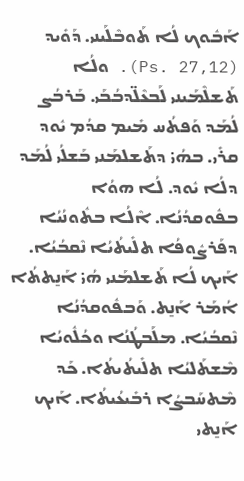ܐܰܒܽܘܟ ܠܳܐ ܬܰܘܒܶܠܰܝܢܝ. ܕܰܘܺܝܕ (Ps. 27,12). ܘܠܳܐ ܬܰܫܠܶܡܰܝܢܝ ܠܰܒܥܶܠ̈ܕܒܳܒܰܝ. ܒܰܪܒܳܨ ܠܳܡܰܕ ܘܰܦܬܳܚ ܡܺܝܡ ܩܕܳܡ ܝܽܘܕ ܩܪܺܝ. ܒܗܳܝ̇ ܕܬܰܫܠܡܰܢܝ ܒܰܫܠܳܝ ܠܳܡܰܕ ܕܠܳܐ ܝܽܘܕ. ܠܳܐ ܗܘܳܐ ܒܦܽܘܩܕܳܢܳܐ. ܐܶܠܳܐ ܒܬܽܘܢܳܝܳܐ ܕܦܰܪܨܽܘܦܳܐ ܬܠܺܝܬܳܝܳܐ ܢܶܩܒܳܝܳܐ. ܐܰܝܟ ܠܳܐ ܬܰܫܠܡܰܢܝ ܗܳܝ̇ ܐܰܢ̱ܬܬܳܐ ܐܳܡܰܪ ܐܰܢ̱ܬ. ܘܰܒܦܽܘܩܕܳܢܳܐ ܢܶܩܒܳܝܳܐ. ܡܠܰܒܛܳܢܳܐ ܘܟܳܠܽܘܝܳܐ ܡܶܫܬܰܠܝܳܐ ܬܠܺܝܬܳܝܬܳܐ. ܟܰܕ ܡܶܬܚܰܒܨܳܐ ܪܒܺܝܥܳܝܬܳܐ. ܐܰܝܟ ܐܰܢ̱ܬܝ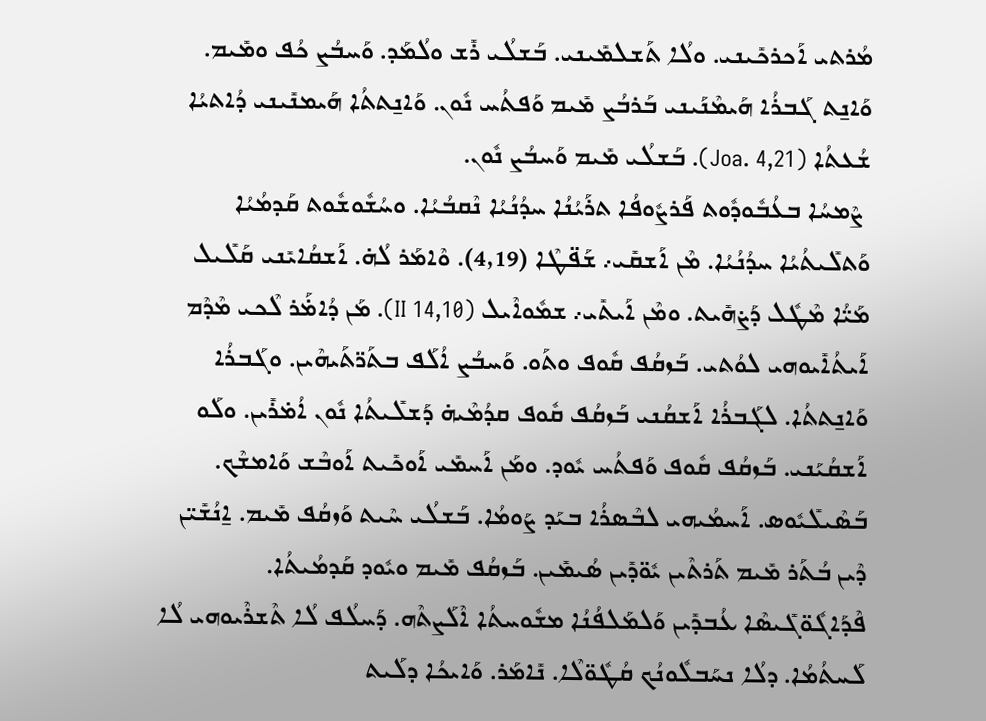ܡܳܪܬܝ ܐܰܟܪܟܺܝܢܝ. ܘܠܳܐ ܬܰܫܠܡܺܝܢܝ. ܒܰܫܠܳܝ ܪܺܫ ܘܠܳܡܰܕ. ܘܰܚܒܳܨ ܟܳܦ ܘܡܺܝܡ. ܘܰܐܢ̱ܬ ܓܰܒܪܳܐ ܗܰܝܡܶܢܰܝܢܝ ܒܰܪܒܳܨ ܡܺܝܡ ܘܰܦܬܳܚ ܢܽܘܢ. ܘܰܐܢ̱ܬܬܳܐ ܗܰܝܡܢܺܝܢܝ ܕܳܐܬܝܳܐ ܫܳܥܬܳܐ (Joa. 4,21). ܒܰܫܠܳܝ ܡܺܝܡ ܘܰܚܒܳܨ ܢܽܘܢ.
 ܨܶܡܚܳܐ ܒܥܳܒܽܘܕܽܘܬ ܦܰܪܨܽܘܦܳܐ ܬܪܰܝܳܢܳܐ ܚܕܳܢܳܝܳܐ ܢܶܩܒܳܝܳܐ. ܘܚܳܫܽܘܫܽܘܬ ܩܰܕܡܳܝܳܐ ܘܰܬܠܺܝܬܳܝܳܐ ܚܕܳܢܳܝܳܐ. ܡܶܢ ܐܰܫܩܺܝ܇ ܫܰܦ̈ܛܶܐ (4,19). ܘܶܐܡܰܪ ܠܳܗ̇. ܐܰܫܩܳܐܝܺܢܝ ܩܰܠܺܝܠ ܡܰܝ̈ܳܐ ܡܶܛܽܠ ܕܰܨ̇ܗܺܝܬ. ܘܡܶܢ ܐܰܝܬܺܝ܇ ܫܡܽܘܐܶܝܠ (II 14,10). ܡܰܢ ܕܳܐܡ̇ܰܪ ܠܶܟܝ ܡܶܕܶܡ ܐܰܝܬܳܐܺܝܘܗܝ ܠܘܳܬܝ. ܒܰܙܩܳܦ ܩܽܘܦ ܘܬܰܘ. ܘܰܚܒܳܨ ܐܳܠܰܦ ܒܬܰܪ̈ܬܰܝܗܶܝܢ. ܘܓܰܒܪܳܐ ܘܰܐܢ̱ܬܬܳܐ. ܠܓܰܒܪܳܐ ܐܰܫܩܳܢܝ ܒܰܙܩܳܦ ܩܽܘܦ ܩܕܳܡܶܝܗ̇ ܕܰܫܠܺܝܬܳܐ ܢܽܘܢ ܐܳܡ̇ܪܺܝܢ. ܘܠܰܘ ܐܰܫܩܳܝܰܢܝ. ܒܰܙܩܳܦ ܩܽܘܦ ܘܰܦܬܳܚ ܝܽܘܕ. ܘܡܰܢ ܐܰܚܡܺܝ ܐܰܘܟܺܝܬ ܐܰܘܒܶܫ ܘܰܐܡܫܶܟ. ܒܰܣܶܝܠܺܝܽܘܣ. ܐܰܚܡܳܝܗܝ ܠܒܶܣܪܳܐ ܒܝܰܕ ܨܰܘܡܳܐ. ܒܰܫܠܳܝ ܚܶܝܬ ܘܰܙܩܳܦ ܡܺܝܡ. ܐ̱ܢܳܫܺܝ̈ܢ ܕܶܝܢ ܒܳܬܰܪ ܡܺܝܡ ܬܰܪܬܶܝܢ ܝܽܘ̈ܕܺܝܢ ܣܳܝܡܺܝܢ. ܒܰܙܩܳܦ ܡܺܝܡ ܘܝܽܘܕ ܩܰܕܡܳܝܬܳܐ. ܦܶܕܰܐܓܽܘ̈ܓܺܝܣܶܐ ܥܳܒܕܺܝܢ ܘܰܠܡܰܠܦܳܢܳܐ ܡܫܽܘܚܬܳܐ ܐܶܠܰܨܬܶܗ. ܕܰܚܠܳܦ ܠܳܐ ܬܶܫܪܶܝܘܗܝ ܠܳܐ ܠܰܚܬܳܡܳܐ. ܕܠܳܐ ܢܚܰܒܠܽܘܢܳܟ ܩܳܛܽܘ̈ܠܶܐ. ܢܺܐܡܰܪ. ܘܰܐܝܟܳܐ ܕܠܰܝܬ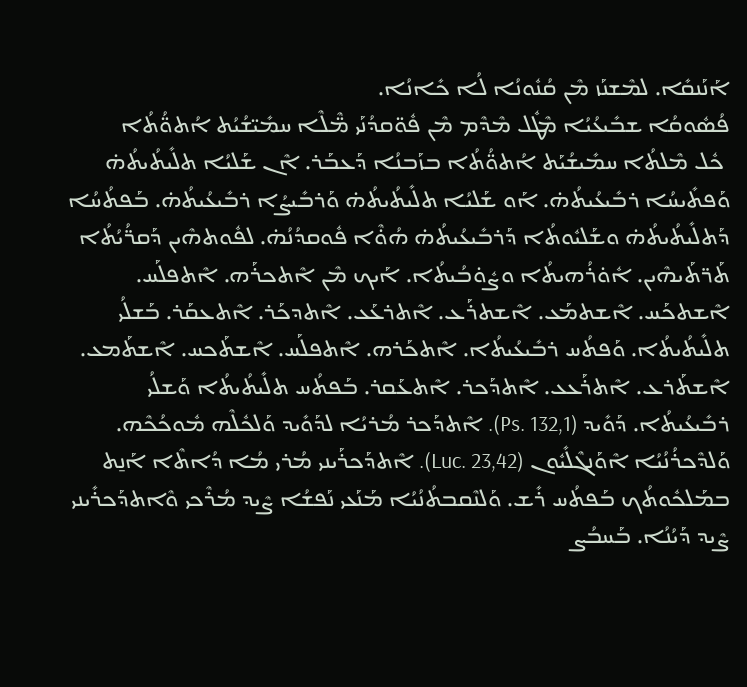ܐܰܢܰܢܩܺܐ. ܠܡܶܫܢܰܙ ܡܶܢ ܩܳܢܽܘܢܳܐ ܠܳܐ ܟܺܐܢܳܐ.
ܦܳܣܽܘܩܳܐ ܫܒܺܝܥܳܝܳܐ ܡܶܛܽܠ ܡܶܕܶܡ ܡܶܢ ܦܽܘ̈ܩܕܳܢܰܝ ܡ̈ܶܠܶܐ ܚܡܺܝ̈ܫܳܝܳܬ ܐܳܬܘ̈ܳܬܳܐ
 ܟܽܠ ܡܶܠܬܳܐ ܚܡܺܝܫܳܝܰܬ ܐܳܬܘ̈ܳܬܳܐ ܒܙܰܒܢܳܐ ܕܰܥܒܰܪ. ܐܶܢ ܫܰܠܝܳܐ ܬܠܺܝܬܳܝܬܳܗ̇ ܘܰܦܬܺܝܚܳܐ ܪܒܺܝܥܳܝܬܳܗ̇. ܐܰܘ ܫܰܠܝܳܐ ܬܠܺܝܬܳܝܬܳܗ̇ ܘܰܪܒܺܝܨܳܐ ܪܒܺܝܥܳܝܬܳܗ̇. ܒܰܦܬܳܚܳܐ ܕܰܬܠܺܝܬܳܝܬܳܗ̇ ܘܫܰܠܝܽܘܬܳܐ ܕܰܪܒܺܝܥܳܝܬܳܗ̇ ܗܳܘ̇ܶܐ ܦܽܘܩܕܳܢܳܗ̇. ܠܦܽܘܬܗܶܝܢ ܕܰܩܪ̈ܳܝܳܬܳܐ ܬܰܪ̈ܬܰܝܗܶܝܢ. ܐܽܘ̇ܪܳܗܝܬܳܐ ܘܨܽܘ̇ܒܳܝܬܳܐ. ܐܰܝܟ ܡܶܢ ܐܶܬܟܪܰܗ. ܐܶܬܦܠܰܚ. ܐܶܫܬܟܰܚ. ܐܶܫܬܡܰܥ. ܐܶܫܬܪܰܥ. ܐܶܬܪܥܰܥ. ܐܶܬܕܟܰܪ. ܐܶܬܥܩܰܪ. ܒܰܫܠܳܝ ܬܠܺܝܬܳܝܬܳܐ. ܘܰܦܬܳܚ ܪܒܺܝܥܳܝܬܳܐ. ܐܶܬܟܰܪܗ. ܐܶܬܦܠܰܚ. ܐܶܫܬܰܟܚ. ܐܶܫܬܰܡܥ. ܐܶܫܬܰܪܥ. ܐܶܬܪܰܥܥ. ܐܶܬܕܰܟܪ. ܐܶܬܥܰܩܪ. ܒܰܦܬܳܚ ܬܠܺܝܬܳܝܬܳܐ ܘܰܫܠܳܝ ܪܒܺܝܥܳܝܬܳܐ. ܕܰܘܺܝܕ (Ps. 132,1). ܐܶܬܕܰܟܪ ܡܳܪܝܳܐ ܠܕܰܘܺܝܕ ܘܰܠܟܽܠܶܗ ܡܽܘܟܳܟܶܗ. ܘܰܠܕܶܟܪܳܢܳܝܳܐ ܐܶܘܰܢܓܶܠܺܝܽܘܢ (Luc. 23,42). ܐܶܬܕܰܟܪܰܝܢܝ ܡܳܪܝ ܡܳܐ ܕܳܐܬܶܐ ܐܰܢ̱ܬ ܒܡܰܠܟܽܘܬܳܟ ܒܰܦܬܳܚ ܪܺܫ. ܘܰܠܢܶܩܒܬܳܢܳܝܳܐ ܡܰܢܰܥܝ ܢܰܦܫܳܐ ܨܶܝܕ ܡܳܪܶܟܝ ܘܶܐܬܕܰܟܪܺܝܢܝ ܨܶܝܕ ܕܰܝܳܢܳܐ. ܒܰܚܒܳܨ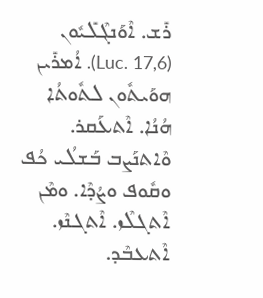ܪܺܫ. ܐܶܘܰܢܓܶܠܺܝܽܘܢ (Luc. 17,6). ܐܳܡܪܺܝܢ ܗܘܰܝܬܽܘܢ ܠܬܽܘܬܳܐ ܗܳܢܳܐ. ܐܶܬܥܰܩܪ. ܘܶܐܬܢܰܨܒ ܒܰܫܠܳܝ ܟܳܦ ܘܩܽܘܦ ܘܨܳܕܶܐ. ܘܡܶܢ ܐܶܬܓܠܶܙ. ܐܶܬܓܢܶܙ. ܐܶܬܥܒܶܕ.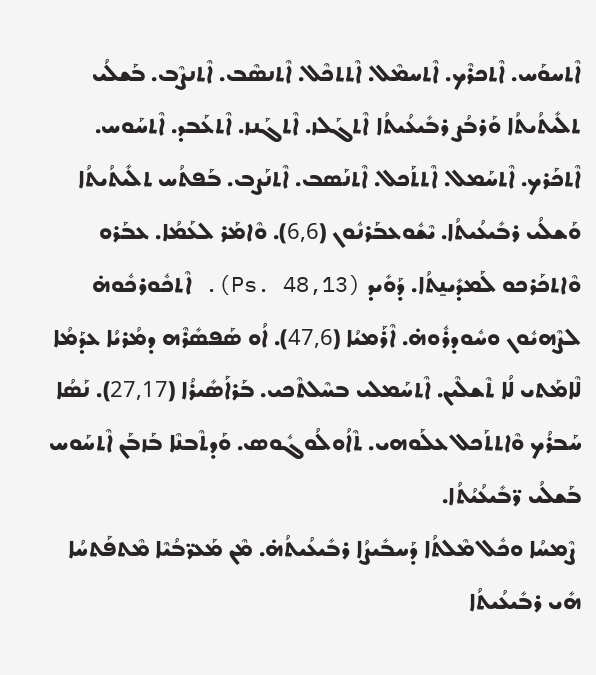ܐܶܬܚܘܰܚ. ܐܶܬܟܪܶܟ. ܐܶܬܚܡܶܠ. ܐܶܬܬܟܶܠ. ܐܶܬܢܣܶܒ. ܐܶܬܢܨܶܒ. ܒܰܫܠܳܝ ܬܠܺܝܬܳܝܬܳܐ ܘܰܪܒܳܨ ܪܒܺܝܥܳܝܬܳܐ ܐܶܬܓܰܠܙ. ܐܶܬܓܰܢܙ. ܐܶܬܥܰܒܕ. ܐܶܬܚܰܘܚ. ܐܶܬܟܰܪܟ. ܐܶܬܚܰܡܠ. ܐܶܬܬܰܟܠ. ܐܶܬܢܰܣܒ. ܐܶܬܢܰܨܒ. ܒܰܦܬܳܚ ܬܠܺܝܬܳܝܬܳܐ ܘܰܫܠܳܝ ܪܒܺܝܥܳܝܬܳܐ. ܝܶܫܽܘܥܒܰܪܢܽܘܢ (6,6). ܘܶܐܡܰܪ ܠܥܰܡܳܐ. ܥܒܰܪܘ ܘܶܐܬܟܰܪܟܘ ܠܰܡܕܺܝܢ̱ܬܳܐ. ܕܰܘܺܝܕ (Ps. 48,13). ܐܶܬܟܽܘܪܟܽܘܗ̇ ܠܨܶܗܝܽܘܢ ܘܚܽܘܕܪܽܘܗ̇. ܐܶܪܰܡܝܳܐ (47,6). ܐܳܘ ܣܰܦܣܺܪܶܗ ܕܡܳܪܝܳܐ ܥܕܰܡܳܐ ܠܶܐܡܰܬܝ ܠܳܐ ܬܶܫܠܶܝܢ. ܐܶܬܚܰܡܠܝ ܒܚܶܠܬܶܟܝ. ܒܰܪܐܰܣܺܝܪܳܐ (27,17). ܢܰܣܳܐ ܚܰܒܪܳܟ ܘܶܐܬܬܰܟܠ ܥܠܰܘܗܝ. ܬܶܐܳܘܠܳܘܓܽܘܣ. ܘܰܕܬܶܒܢܶܐ ܒܰܙܒܰܢ ܐܶܬܚܰܘܚ ܒܰܫܠܳܝ ܪ̈ܒܺܝܥܳܝܳܬܳܐ.
 ܨܶܡܚܳܐ ܘܟܽܠ ܡܶܠܬܳܐ ܕܰܚܒܺܝܨܳܐ ܪܒܺܝܥܳܝܬܳܗ̇. ܡܶܢ ܡܰܥܪ̈ܒܳܝܶܐ ܡܶܬܦܰܬܚܳܐ ܗܺܝ ܪܒܺܝܥܳܝܬܳܐ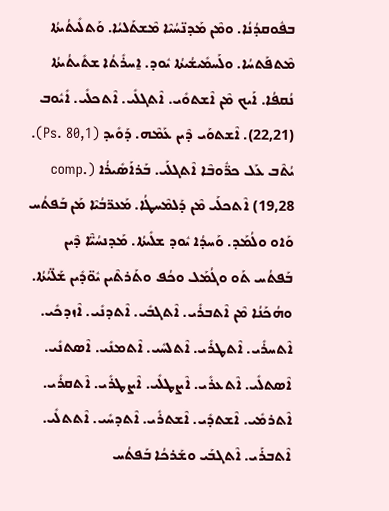ܒܦܽܘܩܕܳܢܳܐ. ܘܡܶܢ ܡܰܕܢ̈ܚܳܝܶܐ ܡܶܫܬܰܠܝܳܐ. ܘܰܬܠܺܝܬܳܝܬܳܐ ܡܶܬܦܰܬܚܳܐ. ܘܠܰܚܡܺܝܫܳܝܬܳܐ ܝܽܘܕ. ܐ̱ܚܪܺܬܳܐ ܫܬܺܝܬܳܝܬܳܐ ܢܳܩܦܳܐ. ܐܰܝܟ ܡܶܢ ܐܶܫܬܘܺܝ. ܐܶܬܓܠܺܝ. ܐܶܬܟܠܺܝ. ܐܺܝܽܘܒ (22,21). ܐܶܫܬܘܰܝ ܕܶܝܢ ܥܰܡܶܗ. ܕܰܘܺܝܕ (Ps. 80,1). ܝܳܬܶܒ ܥܰܠ ܟܪ̈ܽܘܒܶܐ ܐܶܬܓܠܰܝ. ܒܰܪܐܰܣܺܝܪܳܐ (comp. 19,28) ܐܶܬܟܠܰܝ ܡܶܢ ܕܰܠܡܶܚܛܳܐ. ܡܰܥܪ̈ܒܳܝܶܐ ܡܰܢ ܒܰܦܬܳܚ ܘܰܐܘ ܘܠܳܡܰܕ. ܘܰܚܕܳܐ ܝܽܘܕ ܫܠܺܝܬܳܐ. ܡܰܕܢܚܳܝ̈ܶܐ ܕܶܝܢ ܒܰܦܬܳܚ ܬܰܘ ܘܓܳܡܰܠ ܘܟܳܦ ܘܬܰܪܬܶܝܢ ܝܽܘ̈ܕܺܝܢ ܫܰܠ̈ܝܳܬܳܐ. ܘܗܳܟܰܢܳܐ ܡܶܢ ܐܶܬܒܪܺܝ. ܐܶܬܓܒܺܝ. ܐܶܬܕܢܺܝ. ܐܶܙܕܟܺܝ. ܐܶܬܚܪܺܝ. ܐܶܬܛܪܺܝ. ܐܶܬܠܚܺܝ. ܐܶܬܡܢܺܝ. ܐܶܣܬܢܺܝ. ܐܶܣܬܠܺܝ. ܐܶܬܥܪܺܝ. ܐܶܨܛܠܺܝ. ܐܶܨܛܪܺܝ. ܐܶܬܩܪܺܝ. ܐܶܬܪܡܺܝ. ܐܶܫܬܕܺܝ. ܐܶܫܬܪܺܝ. ܐܶܬܕܚܺܝ. ܐܶܬܬܠܺܝ. ܐܶܬܒܪܰܝ. ܐܶܬܓܒܰܝ ܘܫܰܪܟܳܐ ܒܰܦܬܳܚ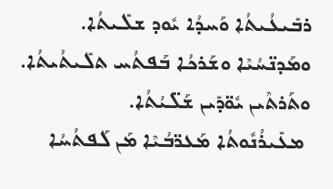ܪܒܺܝܥܳܝܬܳܐ ܘܰܚܕܳܐ ܝܽܘܕ ܫܠܺܝܬܳܐ. ܘܡܰܕܢ̈ܚܳܝܶܐ ܘܫܰܪܟܳܐ ܒܰܦܬܳܚ ܬܠܺܝܬܳܝܬܳܐ. ܘܬܰܪܬܶܝܢ ܝܽܘ̈ܕܺܝܢ ܫܰܠ̈ܝܳܬܳܐ.
 ܡܥܺܝܪܳܢܽܘܬܳܐ ܡܰܥܪ̈ܒܳܝܶܐ ܡܰܢ ܠܰܦܬܳܚܳܐ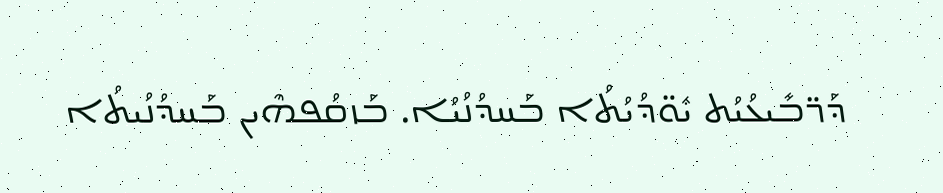ܕܰܪ̈ܒܺܝܥܳܝܳܬ ܝܽܘ̈ܕܳܝܳܬܳܐ ܒܰܚܕܳܢܳܝܳܐ. ܒܰܙܩܳܦܗܶܝܢ ܒܰܚܕܳܢܳܝܬܳܐ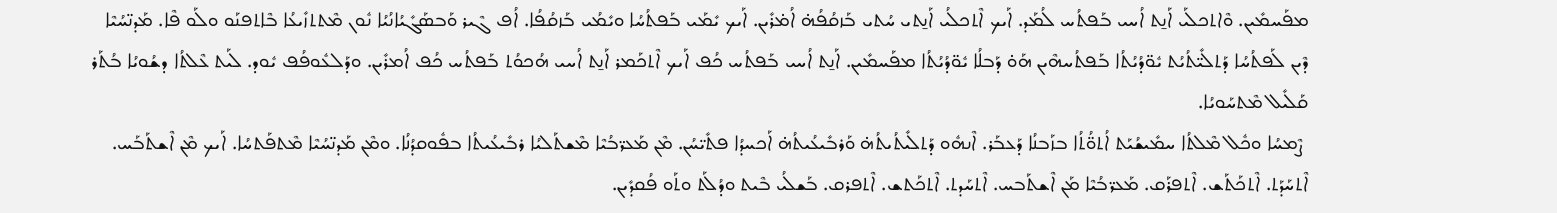ܡܦܰܚܡܺܝܢ. ܘܶܐܬܟܠܰܝ ܐܰܢ̱ܬ ܐܳܚܝ ܒܰܦܬܳܚ ܠܳܡܰܕ. ܐܰܝܟ ܐܶܬܟܠܳܝ ܐܰܢ̱ܬܝ ܚܳܬܝ ܒܰܙܩܳܦܳܗ̇ ܐܳܡ̇ܪܺܝܢ. ܐܰܝܟ ܝܺܡܰܝ ܒܰܦܬܳܚܳܐ ܘܝܺܡܳܝ ܒܰܙܩܳܦܳܐ. ܐܳܦ ܓܶܝܪ ܘܰܒܣܰܓܺܝܳܐܢܳܝܳܐ ܢܽܘܢ ܡܶܬܬܙܺܝܥܳܐ ܒܶܐܬܦܢܰܘ ܘܠܰܘ ܦܶܐ. ܡܰܕܢ̈ܚܳܝܶܐ ܕܶܝܢ ܠܰܦܬܳܚܳܐ ܕܰܬܠܺܝ̈ܬܳܝܳܬ ܝܽܘ̈ܕܳܝܳܬܳܐ ܒܰܦܬܳܚܗܶܝܢ ܗܰܘ̇ ܕܰܒܠܳܐ ܝܽܘ̈ܕܳܝܳܬܳܐ ܡܦܰܚܡܺܝܢ. ܐܰܢ̱ܬ ܐܳܚܝ ܒܰܦܬܳܚ ܟܳܦ ܐܰܝܟ ܐܶܬܟܰܡܪ ܐܰܢ̱ܬ ܐܳܚܝ ܗܳܟܘܳܬ ܒܰܦܬܳܚ ܟܳܦ ܐܳܡܪܺܝܢ. ܘܕܰܠܥܽܘܦܳܦ ܝܽܘܕ. ܠܰܝܬ ܥܶܠܬܳܐ ܕܫܳܘܝܳܐ ܒܳܬܰܪ ܩܰܠܺܝܠ ܡܶܬܚܰܘܝܳܐ.
 ܨܶܡܚܳܐ ܘܟܽܠ ܡܶܠܬܳܐ ܚܡܺܝܫܳܝܰܬ ܐܳܬܘ̈ܳܬܳܐ ܒܙܰܒܢܳܐ ܕܰܥܒܰܪ. ܐܶܢܗܽܘ ܕܰܬܠܺܝܬܳܝܬܳܗ̇ ܘܰܪܒܺܝܥܳܝܬܳܗ̇ ܐܰܟܚܕܳܐ ܦܬܺܝ̈ܚܳܢ. ܡܶܢ ܡܰܥܪ̈ܒܳܝܶܐ ܡܶܫܬܰܠܝܳܐ ܪܒܺܝܥܳܝܬܳܐ ܒܦܽܘܩܕܳܢܳܐ. ܘܡܶܢ ܡܰܕܢ̈ܚܳܝܶܐ ܡܶܬܦܰܬܚܳܐ. ܐܰܝܟ ܡܶܢ ܐܶܫܬܰܒܰܚ. ܐܶܬܚܰܕܰܬ. ܐܶܬܟܰܬܰܫ. ܐܶܬܦܪܰܩ. ܡܰܥܪ̈ܒܳܝܶܐ ܡܰܢ ܐܶܫܬܰܒܚ. ܐܶܬܚܰܕܬ. ܐܶܬܟܰܬܫ. ܐܶܬܦܪܩ. ܒܰܫܠܳܝ ܒܶܝܬ ܘܕܳܠܰܬ ܘܬܰܘ ܦܳܩܕܺܝܢ.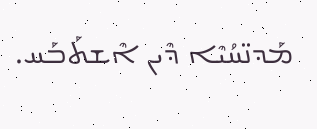ܡܰܕܢ̈ܚܳܝܶܐ ܕܶܝܢ ܐܶܫܬܰܒܰܚ.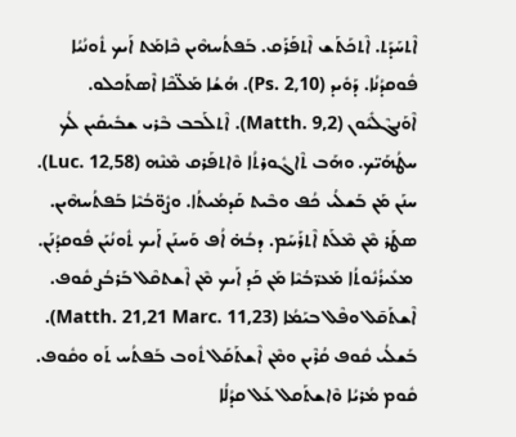ܐܶܬܚܰܕܰܬ. ܐܶܬܟܰܬܰܫ ܐܶܬܦܰܪܰܩ. ܒܰܦܬܳܚܗܶܝܢ ܟܶܐܡܰܬ ܐܰܝܟ ܬܽܘܢܳܝܳܐ ܦܽܘܩܕܳܢܳܐ. ܕܰܘܺܝܕ (Ps. 2,10). ܗܳܫܳܐ ܡܰܠ̈ܟܶܐ ܐܶܣܬܰܟܠܘ. ܐܶܘܰܢܓܶܠܺܝܽܘܢ (Matth. 9,2). ܐܶܬܠܰܒܒ ܒܶܪܝ ܫܒܺܝܩܺܝܢ ܠܳܟ ܚܛܳܗܰܝ̈ܟ. ܘܗܰܒ ܬܶܐܓܽܘܪܬܳܐ ܘܶܐܬܦܰܪܩ ܡܶܢܶܗ (Luc. 12,58). ܚܢܰܢ ܡܰܢ ܒܰܫܠܳܝ ܟܳܦ ܘܒܶܝܬ ܩܰܕܡܳܝܬܳܐ. ܘܨܽܘ̈ܒܳܝܶܐ ܒܰܦܬܳܚܗܶܝܢ. ܣܛܰܪ ܡܶܢ ܡܶܠܰܬ ܐܶܬܪܰܚܰܡ. ܕܒܳܗ̇ ܐܳܦ ܘܰܚܢܰܢ ܐܰܝܟ ܬܽܘܢܳܝܰܢ ܦܽܘܩܕܳܢܰܢ.
 ܡܥܺܝܪܳܢܽܘܬܳܐ ܡܰܥܪ̈ܒܳܝܶܐ ܡܰܢ ܟܰܕ ܐܰܝܟ ܡܶܢ ܐܶܫܬܩܶܠ ܒܰܪܒܳܨ ܩܽܘܦ. ܐܶܫܬܰܩ̄ܠ ܘܦܶܠ ܒܝܰܡܳܐ (Matth. 21,21 Marc. 11,23). ܒܰܫܠܳܝ ܩܽܘܦ ܩܳܪܶܝܢ ܘܡܶܢ ܐܶܫܬܰܩܰܠ ܬܽܘܒ ܒܰܦܬܳܚ ܬܰܘ ܘܩܽܘܦ. ܩܽܘܡ ܡܳܪܝܳܐ ܘܶܐܫܬܰܩܠ ܥܰܠ ܩܕܳܠܳܐ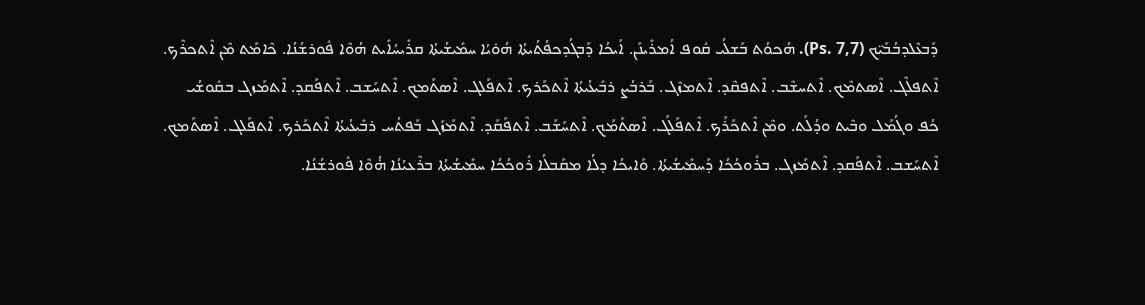ܕܰܒܥܶܠܕܒܳܒܰܝ̈ܟ (Ps. 7,7). ܗܳܟܘܳܬ ܒܰܫܠܳܝ ܩܽܘܦ ܐܳܡܪܺܝܢܰܢ. ܐܰܝܟܳܐ ܕܰܒܓܳܕܟܦܳܬܳܝܬܳܐ ܗܳܘ̇ܝܳܐ ܚܡܺܝܫܳܝܬܳܐ ܩܪܺܝܚܳܐܺܝܬ ܗܳܘܶܐ ܦܽܘܪܫܳܢܳܐ. ܟܶܐܡܰܬ ܡܶܢ ܐܶܬܟܪܶܟ. ܐܶܬܦܠܶܓ. ܐܶܣܬܡܶܟ. ܐܶܬܚܫܶܒ. ܐܶܬܦܩܶܕ. ܐܶܬܡܙܶܓ. ܒܰܪܒܳܨ ܪܒܺܝܥܳܝܬܳܐ ܐܶܬܟܰܪܟ. ܐܶܬܦܰܠܓ. ܐܶܣܬܰܡܟ. ܐܶܬܚܰܫܒ. ܐܶܬܦܰܩܕ. ܐܶܬܡܰܙܓ ܒܩܽܘܫܳܝ ܟܳܦ ܘܓܳܡܰܠ ܘܒܶܝܬ ܘܕܳܠܰܬ. ܘܡܶܢ ܐܶܬܟܰܪܰܟ. ܐܶܬܦܰܠܰܓ. ܐܶܣܬܰܡܰܟ. ܐܶܬܚܰܫܰܒ. ܐܶܬܦܰܩܰܕ. ܐܶܬܡܰܙܰܓ ܒܰܦܬܳܚ ܪܒܺܝܥܳܝܬܳܐ ܐܶܬܟܰܪܟ. ܐܶܬܦܰܠܓ. ܐܶܣܬܰܡܟ. ܐܶܬܚܰܫܒ. ܐܶܬܦܰܩܕ. ܐܶܬܡܰܙܓ. ܒܪܽܘܟܳܟܳܐ ܕܰܚܡܺܝܫܳܝܬܳܐ. ܘܰܐܝܟܳܐ ܕܠܳܐ ܡܩܰܒܠܳܐ ܪܽܘܟܳܟܳܐ ܚܡܺܝܫܳܝܬܳܐ ܒܪܶܥܝܳܢܳܐ ܗ̇ܳܘܶܐ ܦܽܘܪܫܳܢܳܐ.